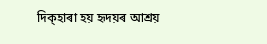দিক্‌হাৰা হয় হৃদয়ৰ আশ্ৰয়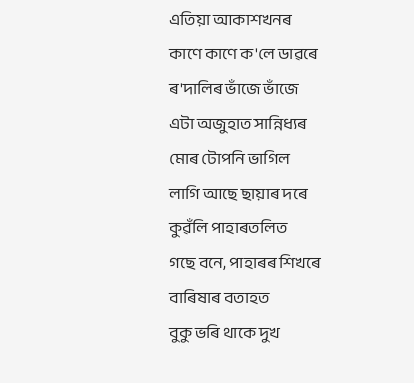এতিয়া আকাশখনৰ
কাণে কাণে ক'লে ডাৱৰে
ৰ'দালিৰ ভাঁজে ভাঁজে
এটা অজুহাত সান্নিধ্যৰ
মোৰ টোপনি ভাগিল
লাগি আছে ছায়াৰ দৰে
কুৱঁলি পাহাৰতলিত
গছে বনে, পাহাৰৰ শিখৰে
বাৰিষাৰ বতাহত
বুকু ভৰি থাকে দুখ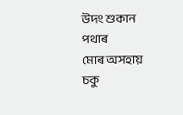উদং শুকান পথাৰ
মোৰ অসহায় চকু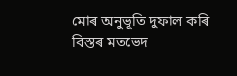মোৰ অনুভূতি দুফাল কৰি
বিস্তৰ মতভেদ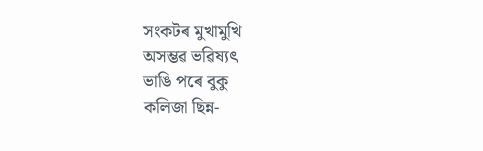সংকটৰ মুখামুখি
অসম্ভৱ ভৱিষ্যত্‍
ভাঙি পৰে বুকু
কলিজা ছিন্ন-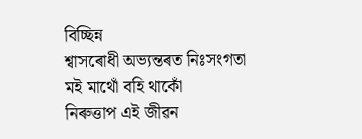বিচ্ছিন্ন
শ্বাসৰোধী অভ্যন্তৰত নিঃসংগতা
মই মাথোঁ বহি থাকোঁ
নিৰুত্তাপ এই জীৱন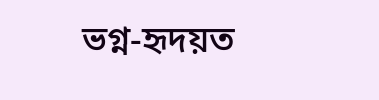ভগ্ন-হৃদয়ত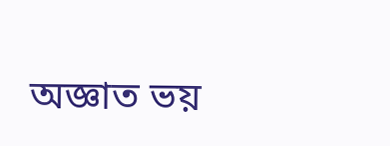অজ্ঞাত ভয়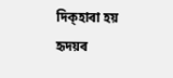দিক্‌হাৰা হয় হৃদয়ৰ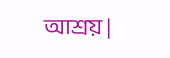আশ্ৰয় |